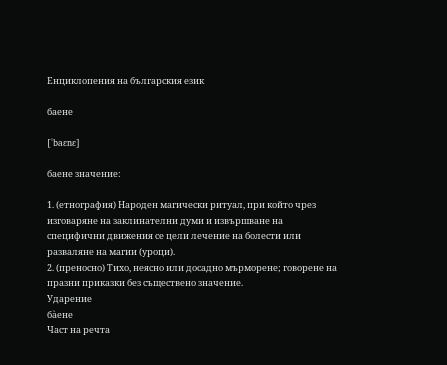Енциклопения на българския език

баене

[ˈbaɛnɛ]

баене значение:

1. (етнография) Народен магически ритуал, при който чрез изговаряне на заклинателни думи и извършване на специфични движения се цели лечение на болести или разваляне на магии (уроци).
2. (преносно) Тихо, неясно или досадно мърморене; говорене на празни приказки без съществено значение.
Ударение
ба̀ене
Част на речта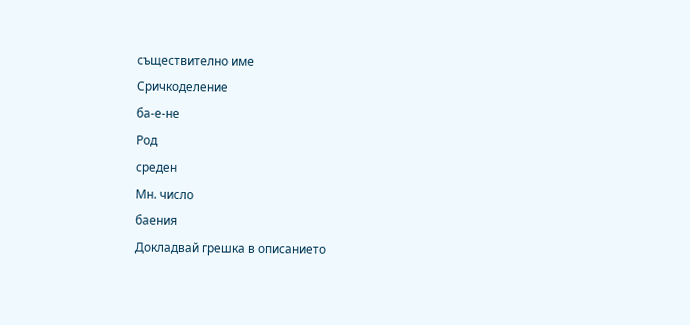съществително име
Сричкоделение
ба-е-не
Род
среден
Мн. число
баения
Докладвай грешка в описанието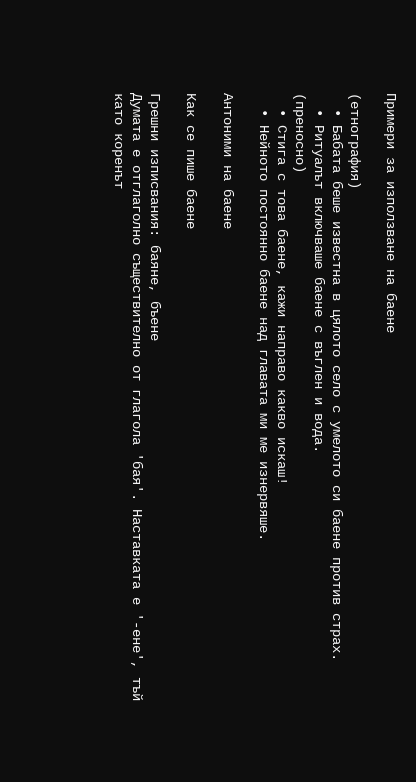Примери за използване на баене

(етнография)
  • Бабата беше известна в цялото село с умелото си баене против страх.
  • Ритуалът включваше баене с въглен и вода.
(преносно)
  • Стига с това баене, кажи направо какво искаш!
  • Нейното постоянно баене над главата ми ме изнервяше.

Антоними на баене

Как се пише баене

Грешни изписвания: баяне, бъене
Думата е отглаголно съществително от глагола 'бая'. Наставката е '-ене', тъй като коренът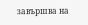завършва на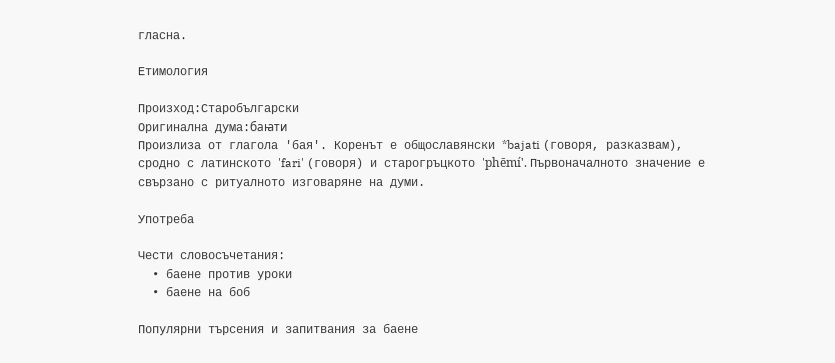гласна.

Етимология

Произход:Старобългарски
Оригинална дума:баꙗти
Произлиза от глагола 'бая'. Коренът е общославянски *bajati (говоря, разказвам), сродно с латинското 'fari' (говоря) и старогръцкото 'phēmí'. Първоначалното значение е свързано с ритуалното изговаряне на думи.

Употреба

Чести словосъчетания:
  • баене против уроки
  • баене на боб

Популярни търсения и запитвания за баене